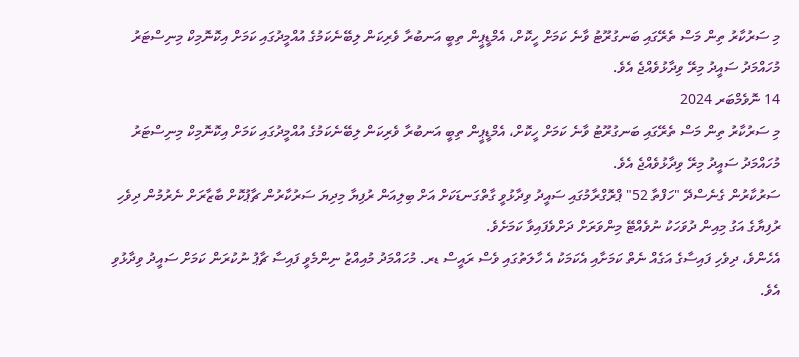މި ސަރުކާރު ތިން މަސް ތެރޭގައި ބަނގުރޫޓު ވާނެ ކަމަށް ހީކޮށް، އެމްޑީޕީން ތިބީ އަނބުރާ ވެރިކަން ލިބޭނެކަމުގެ އުއްމީދުގައި ކަމަށް އިކޮނޮމިކް މިނިސްޓަރު މުހައްމަދު ސައީދު މިރޭ ވިދާޅުވެއްޖެ އެވެ.
14 ނޮވެމްބަރ 2024
މި ސަރުކާރު ތިން މަސް ތެރޭގައި ބަނގުރޫޓު ވާނެ ކަމަށް ހީކޮށް، އެމްޑީޕީން ތިބީ އަނބުރާ ވެރިކަން ލިބޭނެކަމުގެ އުއްމީދުގައި ކަމަށް އިކޮނޮމިކް މިނިސްޓަރު މުހައްމަދު ސައީދު މިރޭ ވިދާޅުވެއްޖެ އެވެ.
ސަރުކާރުން ގެނެސްދޭ "ހަފްތާ 52" ޕްރޮގްރާމުގައި ސައީދު ވިދާޅުވީ ގާތްގަނޑަކަށް އަށް ބިލިއަން ރުފިޔާ މިދިޔަ ސަރުކާރުން ޗާޕުކޮށް ބާޒާރަށް ނެރުމުން ދިވެހި ރުފިޔާގެ އަގު މިއިން ދުވަހަކު ނުވެއްޓޭ މިންވަރަށް ދަށްވެފައިވާ ކަމަށެވެ.
އެހެންވެ، ދިވެހި ފައިސާގެ އަގެއް ނެތް ކަމަށާއި އެކަމަކު އެ ހާލަތުގައި ވެސް ރައީސް ޑރ. މުހައްމަދު މުއިއްޒު ނިންމެވީ ފައިސާ ޗާޕު ނުކުރަން ކަމަށް ސައީދު ވިދާޅުވި އެވެ.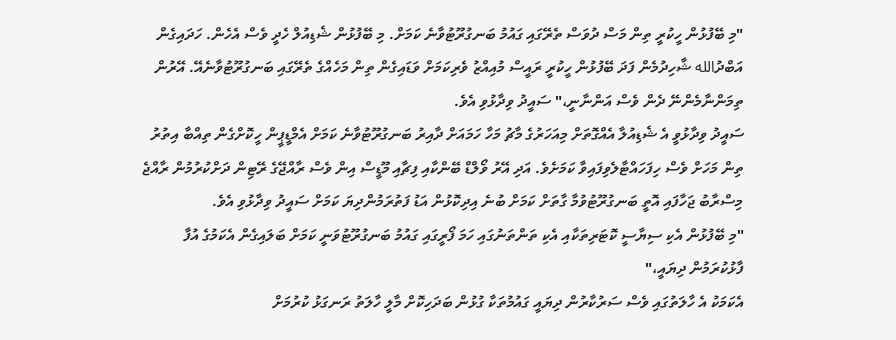"މި ބޭފުޅުން ހީކުރީ ތިން މަސް ދުވަސް ތެރޭގައި ގައުމު ބަނގުރޫޓުވާނެ ކަމަށް. މި ބޭފުޅުން ޝެޑިއުލް ހެދީ ވެސް އެހެން. ހަދައިގެން އަބްދުالله ޝާހިދުމެން ފަދަ ބޭފުޅުން ހީކުރީ ރައީސް މުއިއްޒު ވެރިކަމަށް ވަޑައިގެން ތިން މަހެއްގެ ތެރޭގައި ބަނގުރޫޓުވާނެއޭ. އޭރުން ތިމަންނާމެންނޭ ދެން ވެސް އަންނާނީ،" ސައީދު ވިދާޅުވި އެވެ.
ސައީދު ވިދާޅުވީ އެ ޝެޑިއުލާ އެއްގޮތަށް މިއަހަރުގެ މާޗު މަހާ ހަމައަށް ދާއިރު ބަނގުރޫޓުވާނެ ކަމަށް އެމްޑީޕީން ހީކޮށްގެން ތިއްބާ އިތުރު ތިން މަހަށް ވެސް ހިފަހައްޓާލެވިފައިވާ ކަމަށެވެ. އަދި އޭރު ވޯލްޑް ބޭންކާއި ފިޗާއި މޫޑީސް އިން ވެސް ރާއްޖޭގެ ރޭޓިން ދަށްކުރުމުން ރާއްޖެ މިސްރާބު ޖަހާފައި އޮތީ ބަނގުރޫޓުވުމާ ގާތަށް ކަމަށް ބުނެ އިދިކޮޅުން އަޑު ފަތުރަމުންދިޔަ ކަމަށް ސައީދު ވިދާޅުވި އެވެ.
"މި ބޭފުޅުން އެކި ސިޔާސީ ކޮޓަރިތަކާއި އެކި ތަންތަނުގައި ހަމަ ފޯރީގައި ގައުމު ބަނގުރޫޓުވަނީ ކަމަށް ބަލައިގެން އެކަމުގެ އުފާ ފާޅުކުރަމުން ދިޔައީ،"
އެކަމަކު އެ ހާލަތުގައި ވެސް ސަރުކާރުން ދިޔައީ ގައުމުތަކާ ގުޅުން ބަދަހިކޮށް މާލީ ހާލަތު ރަނގަޅު ކުރުމަށް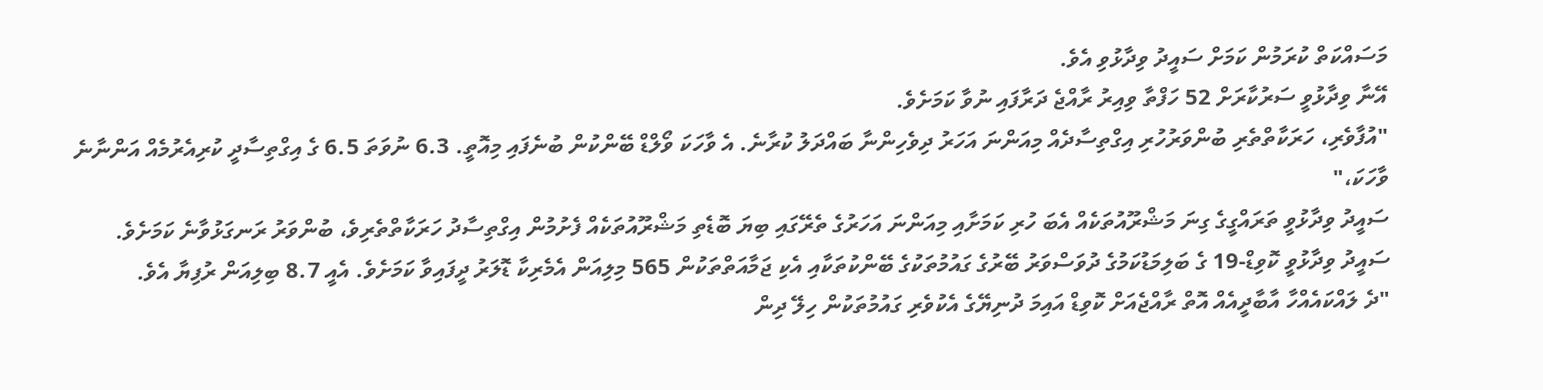މަސައްކަތް ކުރަމުން ކަމަށް ސައީދު ވިދާޅުވި އެވެ.
އޭނާ ވިދާޅުވީ ސަރުކާރަށް 52 ހަފްތާ ވިއިރު ރާއްޖެ ދަރާފައި ނުވާ ކަމަށެވެ.
"އުފާވެރި، ހަރަކާތްތެރި ބުންވަރުހުރި އިގްތިސާދެއް މިއަންނަ އަހަރު ދިވެހިންނާ ބައްދަލު ކުރާނެ. އެ ވާހަކަ ވޯލްޑް ބޭންކުން ބުނެފައި މިއޮތީ. 6.3 ނުވަތަ 6.5 ގެ އިގްތިސާދީ ކުރިއެރުމެއް އަންނާނެ ވާހަކަ،"
ސައީދު ވިދާޅުވީ ތަރައްގީގެ ގިނަ މަޝްރޫއުތަކެއް އެބަ ހުރި ކަމަށާއި މިއަންނަ އަހަރުގެ ތެރޭގައި ބިޔަ ބޮޑެތި މަޝްރޫއުތަކެއް ފެށުމުން އިގްތިސާދު ހަރަކާތްތެރިވެ، ބުންވަރު ރަނގަޅުވާނެ ކަމަށެވެ.
ސައީދު ވިދާޅުވީ ކޮވިޑް-19 ގެ ބަލިމަޑުކަމުގެ ދުވަސްވަރު ބޭރުގެ ގައުމުތަކުގެ ބޭންކުތަކާއި އެކި ޖަމާއަތްތަކުން 565 މިލިއަން އެމެރިކާ ޑޮލަރު ދީފައިވާ ކަމަށެވެ. އެއީ 8.7 ބިލިއަން ރުފިޔާ އެވެ.
"ދެ ލައްކައެއްހާ އާބާދީއެއް އޮތް ރާއްޖެއަށް ކޮވިޑް އައިމަ ދުނިޔޭގެ އެކުވެރި ގައުމުތަކުން ހިލޭ ދިން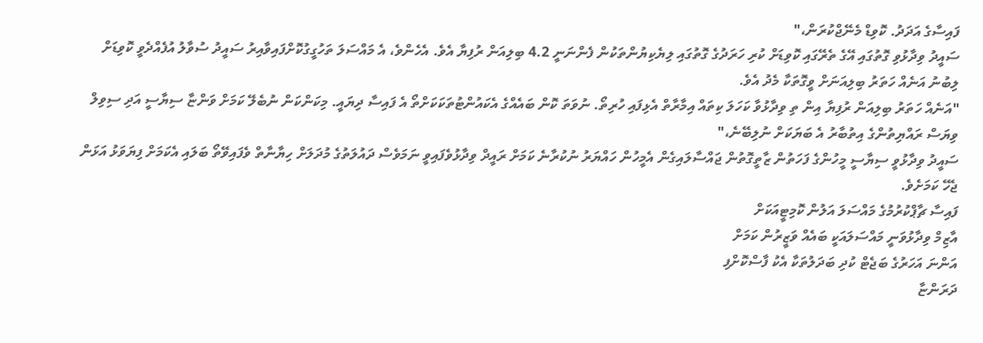ފައިސާގެ އަދަދު. ކޮވިޑް މެނޭޖްކުރަން،"
ސައީދު ވިދާޅުވި ގޮތުގައި އޭގެ ތެރޭގައި ކޮވިޑަށް ކުރި ހަރަދުގެ ގޮތުގައި ލިޔެކިޔުންތަކުން ފެންނަނީ 4.2 ބިލިއަން ރުފިޔާ އެވެ. އެހެންވެ، އެ މައްސަލަ ތަހުގީގުކޮށްފައިވާއިރު ސައީދު ސުވާލު އުފެއްދެވީ ކޮވިޑަށް ލިބުނު އަނެއް ހަތަރު ބިލިއަނަށް ވީގޮތަކާ މެދު އެވެ.
"އަނެއް ހަތަރު ބިލިއަން ރުފިޔާ އިން ތި ވިދާޅުވާ ކަހަލަ ކިތައް އިމާރާތް އެޅިފައި ހުރިތޯ. ނުވަތަ ކޮން ބައެއްގެ އެކައުންޓުތަކަކަށްތޯ އެ ފައިސާ ދިޔައީ. މިކަންކަން ނުބެލޭ ކަމަށް ވަންޏާ ސިޔާސީ އަދި ސިވިލް ވިޔަސް ރައްޔިތުންގެ އިތުބާރު އެ ބަޔަކަށް ނުލިބޭނެ،"
ސައީދު ވިދާޅުވީ ސިޔާސީ މީހުންގެ ފަހަތުން ޒާތީގޮތުން ޖައްސާލައިގެން އެމީހުން ހައްޔަރު ނުކުރާނެ ކަމަށް ރައީދް ވިދާޅުވެފައިވީ ނަމަވެސް ދައުލަތުގެ މުދަލަށް ހިޔާނާތް ވެފައިވޭތޯ ބަލައި އެކަމަށް ފިޔަވަޅު އަޅަން ޖެހޭ ކަމަށެވެ.
ފައިސާ ޗާޕްކުރުމުގެ މައްސަލަ އަލުން ކޮމިޓީއަކަށް
އާޒިމް ވިދާޅުވަނީ މައްސަލައަކީ ބައެއް ވަޒީރުން ކަމަށް
އަންނަ އަހަރުގެ ބަޖެޓް ކުދި ބަދަލުތަކާ އެކު ފާސްކޮށްފި
ދަރަންޏާ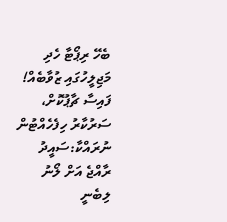ބެހޭ ރިޕޯޓާ ހެދި މަޖިލީހުގައި ޒުވާބެއް!
ފައިސާ ޗާޕުކޮށް، ސަރުކާރު ހިފެހެއްޓުން ނުރައްކާ:ސައީދު
ރާއްޖެ އަށް ލޯނު ލިބެނީ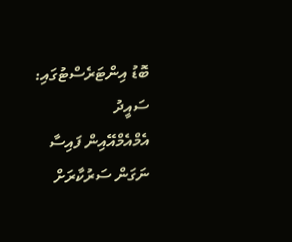ބޮޑު އިންޓަރެސްޓުގައި: ސައީދު
އެމްއެމްއޭއިން ފައިސާ ނަގަން ސަރުކާރަށް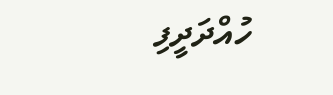ހުއްދަދީފި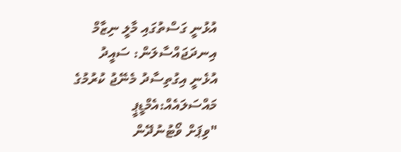އުޅުނީ ގަސްތުގައި މާލީ ނިޒާމް އިނދަޖައްސާލަން: ސައީދު
އުޅެނީ އިގުތިސާދު މެނޭޖު ކުރުމުގެ މައްސަލައެއް:އެމްޑީޕީ
"ވިޕަށް ވޯޓުނުދޭން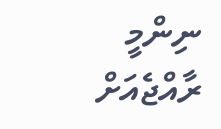ނިންމީ ރާއްޖެއަށް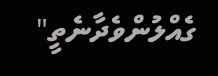ގެއްލުންވެދާނެތީ"